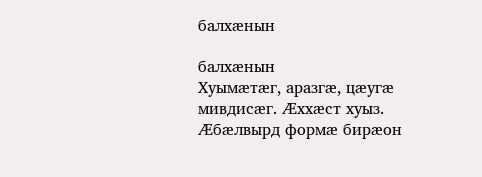балхæнын

балхæнын
Хуымæтæг, аразгæ, цæугæ мивдисæг. Æххæст хуыз.
Æбæлвырд формæ бирæон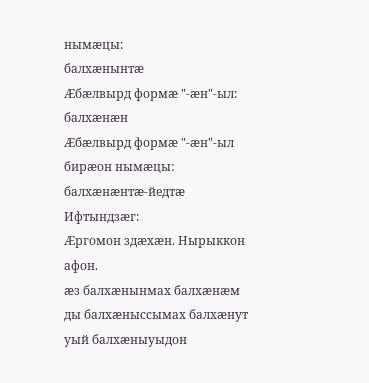нымæцы:
балхæнынтæ
Æбæлвырд формæ "-æн"-ыл:
балхæнæн
Æбæлвырд формæ "-æн"-ыл бирæон нымæцы:
балхæнæнтæ-йедтæ
Ифтындзæг:
Æргомон здæхæн. Нырыккон афон.
æз балхæнынмах балхæнæм
ды балхæныссымах балхæнут
уый балхæныуыдон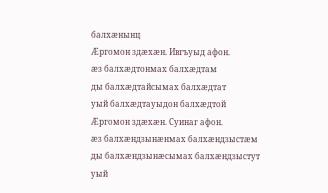балхæнынц
Æргомон здæхæн. Ивгъуыд афон.
æз балхæдтонмах балхæдтам
ды балхæдтайсымах балхæдтат
уый балхæдтауыдон балхæдтой
Æргомон здæхæн. Суинаг афон.
æз балхæндзынæнмах балхæндзыстæм
ды балхæндзынæсымах балхæндзыстут
уый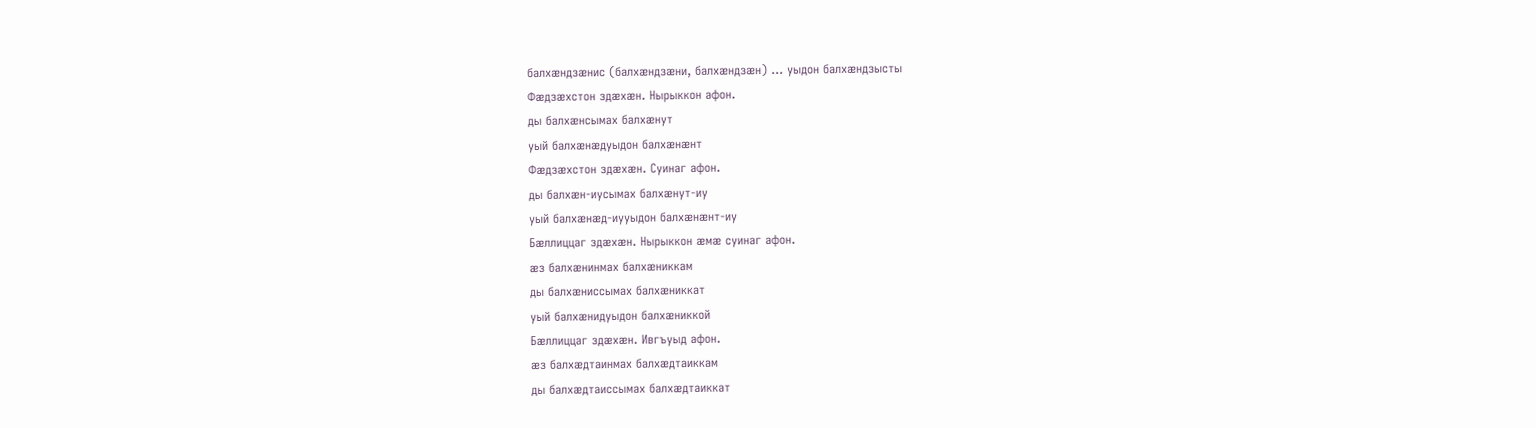балхæндзæнис (балхæндзæни, балхæндзæн) … уыдон балхæндзысты
Фæдзæхстон здæхæн. Нырыккон афон.
ды балхæнсымах балхæнут
уый балхæнæдуыдон балхæнæнт
Фæдзæхстон здæхæн. Суинаг афон.
ды балхæн-иусымах балхæнут-иу
уый балхæнæд-иууыдон балхæнæнт-иу
Бæллиццаг здæхæн. Нырыккон æмæ суинаг афон.
æз балхæнинмах балхæниккам
ды балхæниссымах балхæниккат
уый балхæнидуыдон балхæниккой
Бæллиццаг здæхæн. Ивгъуыд афон.
æз балхæдтаинмах балхæдтаиккам
ды балхæдтаиссымах балхæдтаиккат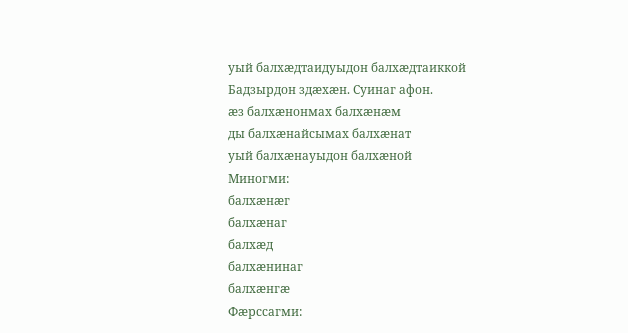уый балхæдтаидуыдон балхæдтаиккой
Бадзырдон здæхæн. Суинаг афон.
æз балхæнонмах балхæнæм
ды балхæнайсымах балхæнат
уый балхæнауыдон балхæной
Миногми:
балхæнæг
балхæнаг
балхæд
балхæнинаг
балхæнгæ
Фæрссагми: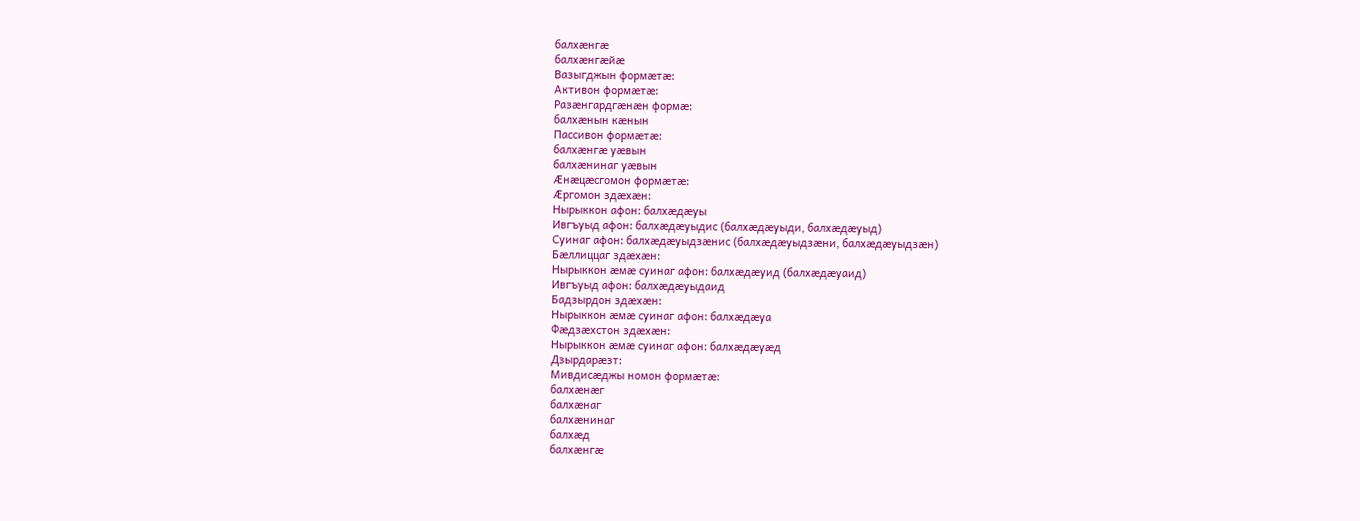балхæнгæ
балхæнгæйæ
Вазыгджын формæтæ:
Активон формæтæ:
Разæнгардгæнæн формæ:
балхæнын кæнын
Пассивон формæтæ:
балхæнгæ уæвын
балхæнинаг уæвын
Æнæцæсгомон формæтæ:
Æргомон здæхæн:
Нырыккон афон: балхæдæуы
Ивгъуыд афон: балхæдæуыдис (балхæдæуыди, балхæдæуыд)
Суинаг афон: балхæдæуыдзæнис (балхæдæуыдзæни, балхæдæуыдзæн)
Бæллиццаг здæхæн:
Нырыккон æмæ суинаг афон: балхæдæуид (балхæдæуаид)
Ивгъуыд афон: балхæдæуыдаид
Бадзырдон здæхæн:
Нырыккон æмæ суинаг афон: балхæдæуа
Фæдзæхстон здæхæн:
Нырыккон æмæ суинаг афон: балхæдæуæд
Дзырдарæзт:
Мивдисæджы номон формæтæ:
балхæнæг
балхæнаг
балхæнинаг
балхæд
балхæнгæ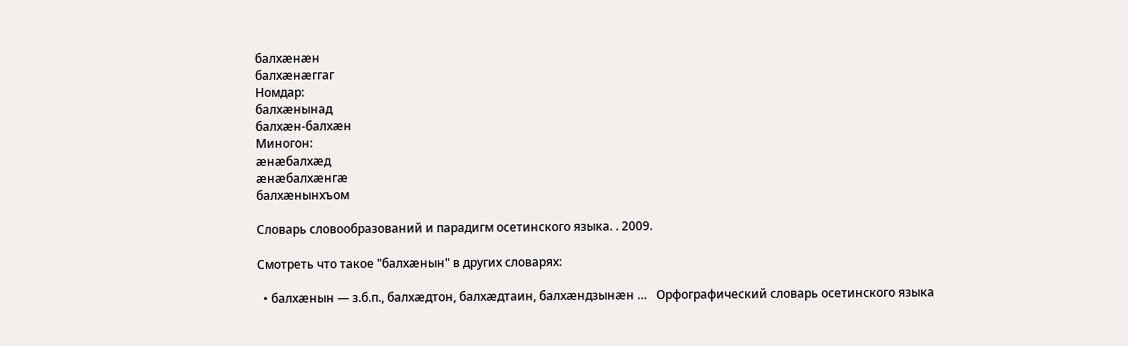балхæнæн
балхæнæггаг
Номдар:
балхæнынад
балхæн-балхæн
Миногон:
æнæбалхæд
æнæбалхæнгæ
балхæнынхъом

Словарь словообразований и парадигм осетинского языка. . 2009.

Смотреть что такое "балхæнын" в других словарях:

  • балхæнын — з.б.п., балхæдтон, балхæдтаин, балхæндзынæн …   Орфографический словарь осетинского языка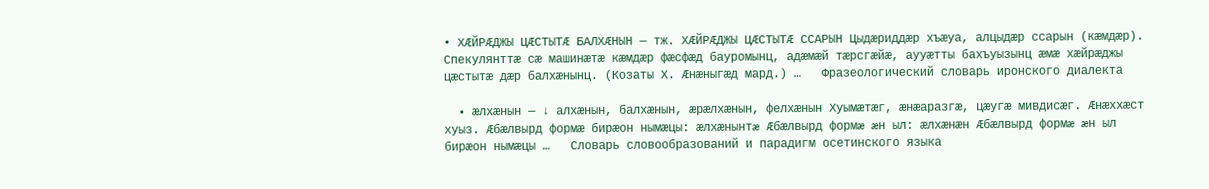• ХÆЙРÆДЖЫ ЦÆСТЫТÆ БАЛХÆНЫН — тж. ХÆЙРÆДЖЫ ЦÆСТЫТÆ ССАРЫН Цыдæриддæр хъæуа, алцыдæр ссарын (кæмдæр). Спекулянттæ сæ машинæтæ кæмдæр фæсфæд бауромынц, адæмæй тæрсгæйæ, аууæтты бахъуызынц æмæ хæйрæджы цæстытæ дæр балхæнынц. (Козаты Х. Æнæныгæд мард.) …   Фразеологический словарь иронского диалекта

  • æлхæнын — ↓ алхæнын, балхæнын, æрæлхæнын, фелхæнын Хуымæтæг, æнæаразгæ, цæугæ мивдисæг. Æнæххæст хуыз. Æбæлвырд формæ бирæон нымæцы: æлхæнынтæ Æбæлвырд формæ æн ыл: æлхæнæн Æбæлвырд формæ æн ыл бирæон нымæцы …   Словарь словообразований и парадигм осетинского языка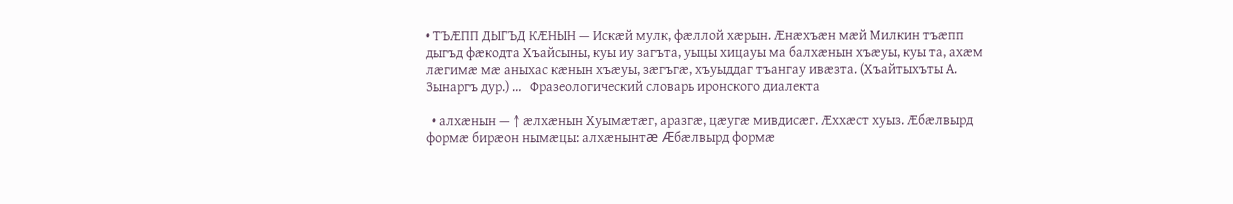• ТЪÆПП ДЫГЪД КÆНЫН — Искæй мулк, фæллой хæрын. Æнæхъæн мæй Милкин тъæпп дыгъд фæкодта Хъайсыны, куы иу загъта, уыцы хицауы ма балхæнын хъæуы, куы та, ахæм лæгимæ мæ аныхас кæнын хъæуы, зæгъгæ, хъуыддаг тъангау ивæзта. (Хъайтыхъты А. Зынаргъ дур.) …   Фразеологический словарь иронского диалекта

  • алхæнын — ↑ æлхæнын Хуымæтæг, аразгæ, цæугæ мивдисæг. Æххæст хуыз. Æбæлвырд формæ бирæон нымæцы: алхæнынтæ Æбæлвырд формæ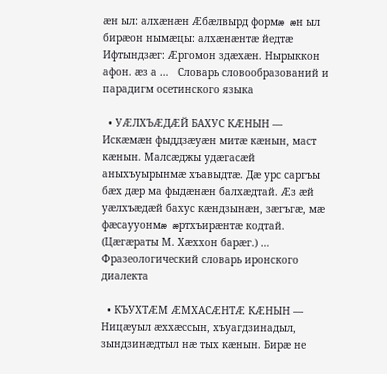æн ыл: алхæнæн Æбæлвырд формæ æн ыл бирæон нымæцы: алхæнæнтæ йедтæ Ифтындзæг: Æргомон здæхæн. Нырыккон афон. æз а …   Словарь словообразований и парадигм осетинского языка

  • УÆЛХЪÆДÆЙ БАХУС КÆНЫН — Искæмæн фыддзæуæн митæ кæнын, маст кæнын. Малсæджы удæгасæй аныхъуырынмæ хъавыдтæ. Дæ урс саргъы бæх дæр ма фыдæнæн балхæдтай. Æз æй уæлхъæдæй бахус кæндзынæн, зæгъгæ, мæ фæсаууонмæ æртхъирæнтæ кодтай. (Цæгæраты М. Хæххон барæг.) …   Фразеологический словарь иронского диалекта

  • КЪУХТÆМ ÆМХАСÆНТÆ КÆНЫН — Ницæуыл æххæссын, хъуагдзинадыл, зындзинæдтыл нæ тых кæнын. Бирæ не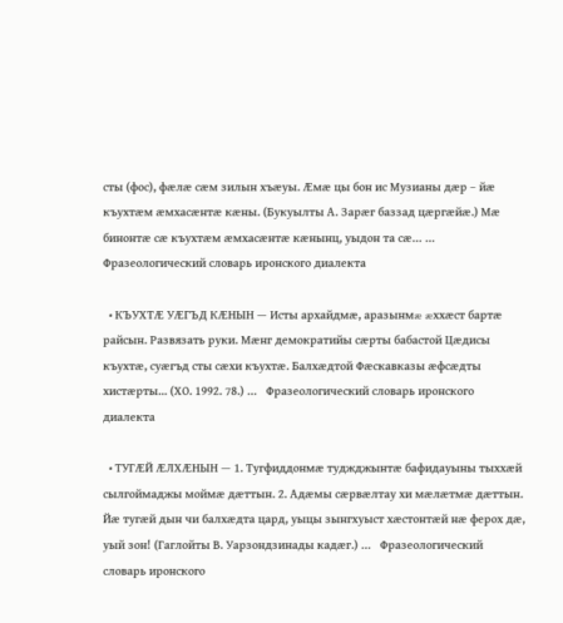сты (фос), фæлæ сæм зилын хъæуы. Æмæ цы бон ис Музианы дæр – йæ къухтæм æмхасæнтæ кæны. (Букуылты А. Зарæг баззад цæргæйæ.) Мæ бинонтæ сæ къухтæм æмхасæнтæ кæнынц, уыдон та сæ… …   Фразеологический словарь иронского диалекта

  • КЪУХТÆ УÆГЪД КÆНЫН — Исты архайдмæ, аразынмæ æххæст бартæ райсын. Развязать руки. Мæнг демократийы сæрты бабастой Цæдисы къухтæ, суæгъд сты сæхи къухтæ. Балхæдтой Фæскавказы æфсæдты хистæрты... (ХО. 1992. 78.) …   Фразеологический словарь иронского диалекта

  • ТУГÆЙ ÆЛХÆНЫН — 1. Тугфиддонмæ туджджынтæ бафидауыны тыххæй сылгоймаджы моймæ дæттын. 2. Адæмы сæрвæлтау хи мæлæтмæ дæттын. Йæ тугæй дын чи балхæдта цард, уыцы зынгхуыст хæстонтæй нæ ферох дæ, уый зон! (Гаглойты В. Уарзондзинады кадæг.) …   Фразеологический словарь иронского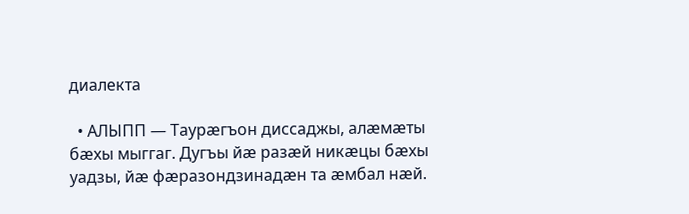диалекта

  • АЛЫПП — Таурæгъон диссаджы, алæмæты бæхы мыггаг. Дугъы йæ разæй никæцы бæхы уадзы, йæ фæразондзинадæн та æмбал нæй.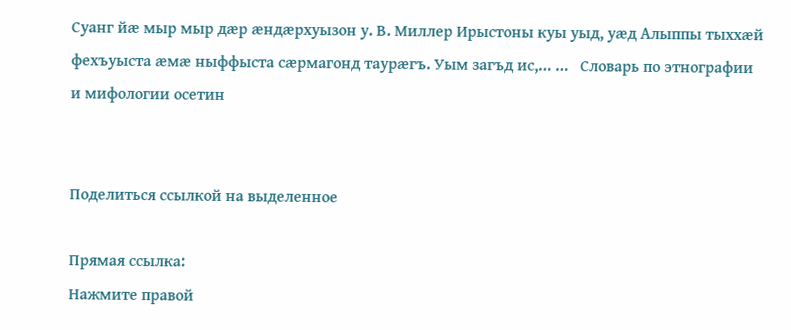Суанг йæ мыр мыр дæр æндæрхуызон у. В. Миллер Ирыстоны куы уыд, уæд Алыппы тыххæй фехъуыста æмæ ныффыста сæрмагонд таурæгъ. Уым загъд ис,… …   Словарь по этнографии и мифологии осетин


Поделиться ссылкой на выделенное

Прямая ссылка:
Нажмите правой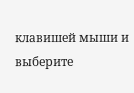клавишей мыши и выберите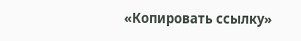«Копировать ссылку»